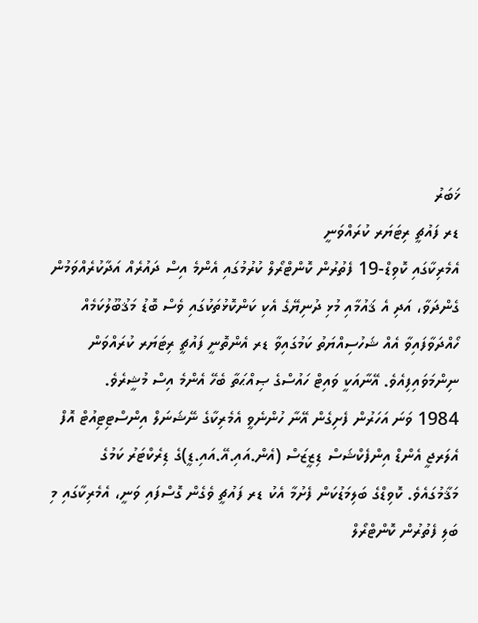ޚަބަރު
ޑރ ފައުޗީ ރިޓަޔަރ ކުރައްވަނީ
އެމެރިކާގައި ކޮވިޑް-19 ފެތުރުން ކޮންޓްރޯލް ކުރުމުގައި އެންމެ އިސް ދައުރެއް އަދާކުރެއްވަމުން ގެންދަވާ، އަދި އެ ޤައުމާއި މުޅި ދުނިޔޭގެ އެކި ކަންކޮޅުތަކުގައި ވެސް ބޮޑު މަޤުބޫލުކަމެއް ހޯއްދަވާފައިވާ އެއް ޝަހުސިއްޔަތު ކަމުގައިވާ ޑރ އެންތޮނީ ފައުޗީ ރިޓަޔަރ ކުރައްވަން ނިންމަވައިފިއެވެ. އޭނާއަކީ ވައިޓް ހައުސްގެ ޞިއްޙަތާ ބެހޭ އެންމެ އިސް މުޝީރެވެ.
1984 ވަނަ އަހަރުން ފެށިގެން އޭނާ ހުންނެވީ އެމެރިކާގެ ނޭޝަނަލް އިންސްޓިޓިއުޓް އޮފް އެލަރޖީ އެންޑް އިންފެކްޝަސް ޑިޒީޒަސް (އެން.އައި.އޭ.އައި.ޑީ)ގެ ޑިރެކްޓަރު ކަމުގެ މަޤާމުގައެވެ. ކޮވިޑްގެ ބަލިމަޑުކަން ފެށުމާ އެކު ޑރ ފައުޗީ ވެގެން ގޮސްފައި ވަނީ، އެމެރިކާގައި މި ބަލި ފެތުރުން ކޮންޓްރޯލް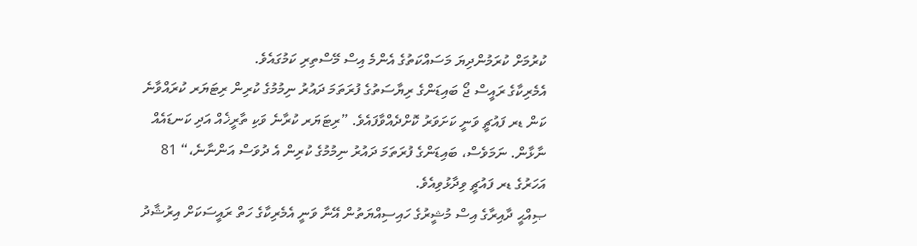ކުރުމަށް ކުރަމުންދިޔަ މަސައްކަތުގެ އެންމެ އިސް މޭސްތިރި ކަމުގައެވެ.
އެމެރިކާގެ ރައީސް ޖޯ ބައިޑަންގެ ރިޔާސަތުގެ ފުރަތަމަ ދައުރު ނިމުމުގެ ކުރިން ރިޓަޔަރ ކުރައްވާނެ ކަން ޑރ ފައުޗީ ވަނީ ކަށަވަރު ކޮށްދެއްވާފައެވެ. ”ރިޓަޔަރ ކުރާނެ ވަކި ތާރީޚެއް އަދި ކަނޑައެއް ނާޅާން. ނަމަވެސް، ބައިޑަންގެ ފުރަތަމަ ދައުރު ނިމުމުގެ ކުރިން އެ ދުވަސް އަންނާނެ،“ 81 އަހަރުގެ ޑރ ފައުޗީ ވިދާޅުވިއެވެ.
ޞިއްޙީ ދާއިރާގެ އިސް މުޝީރުގެ ހައިސިއްޔަތުން އޭނާ ވަނީ އެމެރިކާގެ ހަތް ރައީސަކަށް އިރުޝާދު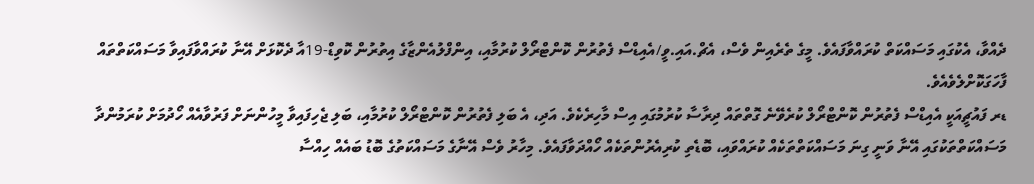ދެއްވާ، އެކުގައި މަސައްކަތް ކުރައްވާފައެވެ. މީގެ ތެރެއިން ވެސް، އެޗް.އައި.ވީ/އެއިޑްސް ފެތުރުން ކޮންޓްރޯލް ކުރުމާއި، އިންފްލުއެންޒާގެ އިތުރުން ކޮވިޑް-19އާ ދެކޮޅަށް އޭނާ ކުރައްވާފައިވާ މަސައްކަތްތައް ފާހަގަކޮށްލެވެއެވެ.
ޑރ ފައުޗީއަކީ އެއިޑްސް ފެތުރުން ކޮންޓްރޯލް ކުރެވޭނެ ގޮތްތައް ދިރާސާ ކުރުމުގައި އިސް މާހިރެކެވެ. އަދި، އެ ބަލި ފެތުރުން ކޮންޓްރޯލް ކުރުމާއި، ބަލި ޖެހިފައިވާ މީހުންނަށް ފަރުވާއެއް ހޯދުމަށް ކުރަމުންދާ މަސައްކަތްތަކުގައި އޭނާ ވަނީ ގިނަ މަސައްކަތްތަކެއް ކުރައްވައި، ބޮޑެތި ކުރިއެރުންތަކެއް ހޯއްދަވާފައެވެ. މިހާރު ވެސް އޭނާގެ މަސައްކަތުގެ ބޮޑު ބައެއް ހިއްސާ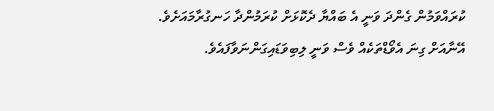ކުރައްވަމުން ގެންދަ ވަނީ އެ ބައްޔާ ދެކޮޅަށް ކުރަމުންދާ ހަނގުރާމައަށެވެ.
އޭނާއަށް ގިނަ އެވޯޑްތަކެއް ވެސް ވަނީ ލިބިވަޑައިގަންނަވާފައެވެ.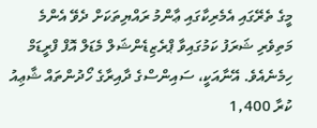މީގެ ތެރޭގައި އެމެރިކާގައި ޢާންމު ރައްޔިތަކަށް ދެވޭ އެންމެ މަތިވެރި ޝަރަފު ކަމުގައިވާ ޕްރެޒިޑެންޝަލް މެޑަލް އޮފް ފްރީޑަމް ހިމެނެއެވެ. އޭނާއަކީ، ސައިންސްގެ ދާއިރާގެ ހޯދުންތައް ޝާޢިއު ކުރާ 1,400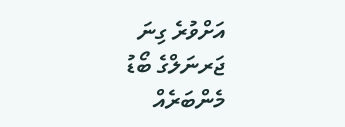އަށްވުރެ ގިނަ ޖަރނަލްގެ ބޯޑު މެންބަރެއް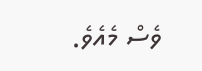ވެސް މެއެވެ.